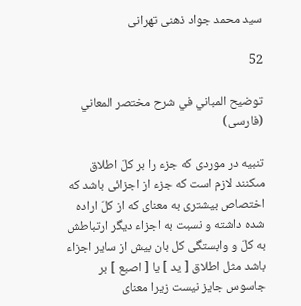سيد محمد جواد ذهنى تهرانى

52

توضيح المباني في شرح مختصر المعاني (فارسى)

تنبيه در موردى كه جزء را بر كلّ اطلاق مىكنند لازم است كه جزء از اجزائى باشد كه اختصاص بيشترى به معناى كه از كلّ اراده شده داشته و نسبت به اجزاء ديگر ارتباطش به كلّ و وابستگى كل بان بيش از ساير اجزاء باشد مثل اطلاق [ يد ] يا [ اصبع ] بر جاسوس جايز نيست زيرا معناى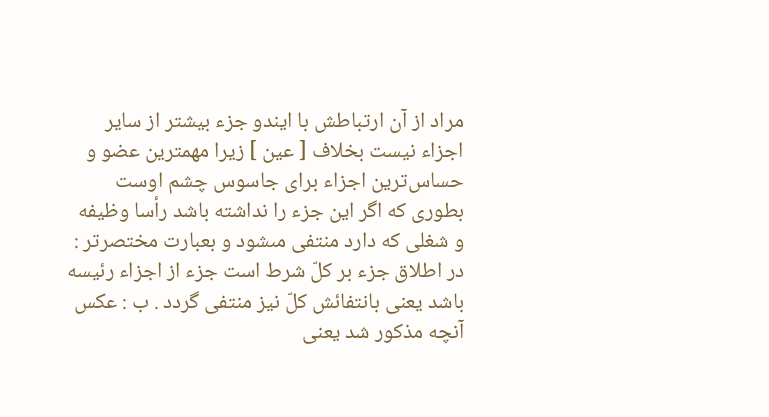مراد از آن ارتباطش با ايندو جزء بيشتر از ساير اجزاء نيست بخلاف [ عين ] زيرا مهمترين عضو و حساس‌ترين اجزاء براى جاسوس چشم اوست بطورى كه اگر اين جزء را نداشته باشد رأسا وظيفه و شغلى كه دارد منتفى مىشود و بعبارت مختصرتر : در اطلاق جزء بر كلّ شرط است جزء از اجزاء رئيسه باشد يعنى بانتفائش كلّ نيز منتفى گردد . ب : عكس آنچه مذكور شد يعنى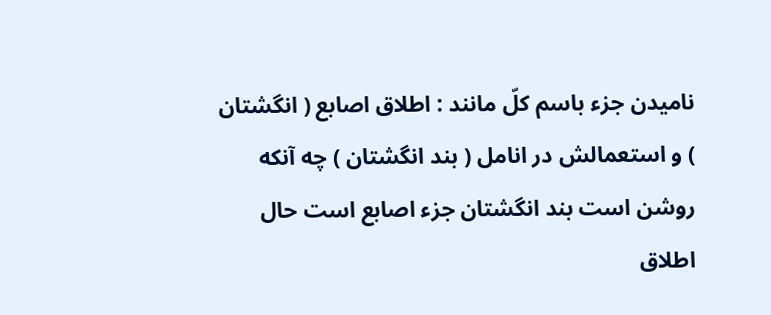ناميدن جزء باسم كلّ مانند : اطلاق اصابع ( انگشتان ) و استعمالش در انامل ( بند انگشتان ) چه آنكه روشن است بند انگشتان جزء اصابع است حال اطلاق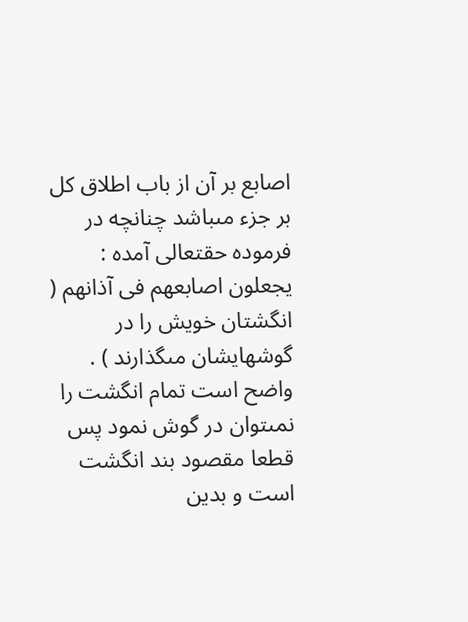اصابع بر آن از باب اطلاق كل بر جزء مىباشد چنانچه در فرموده حقتعالى آمده : يجعلون اصابعهم فى آذانهم ( انگشتان خويش را در گوشهايشان مىگذارند ) . واضح است تمام انگشت را نمىتوان در گوش نمود پس قطعا مقصود بند انگشت است و بدين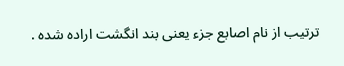ترتيب از نام اصابع جزء يعنى بند انگشت اراده شده .